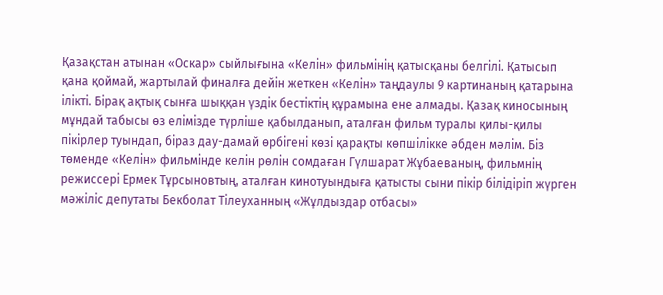Қазақстан атынан «Оскар» сыйлығына «Келін» фильмінің қатысқаны белгілі. Қатысып қана қоймай, жартылай финалға дейін жеткен «Келін» таңдаулы 9 картинаның қатарына ілікті. Бірақ ақтық сынға шыққан үздік бестіктің құрамына ене алмады. Қазақ киносының мұндай табысы өз елімізде түрліше қабылданып, аталған фильм туралы қилы-қилы пікірлер туындап, біраз дау-дамай өрбігені көзі қарақты көпшілікке әбден мәлім. Біз төменде «Келін» фильмінде келін рөлін сомдаған Гүлшарат Жұбаеваның, фильмнің режиссері Ермек Тұрсыновтың, аталған кинотуындыға қатысты сыни пікір білідіріп жүрген мәжіліс депутаты Бекболат Тілеуханның «Жұлдыздар отбасы»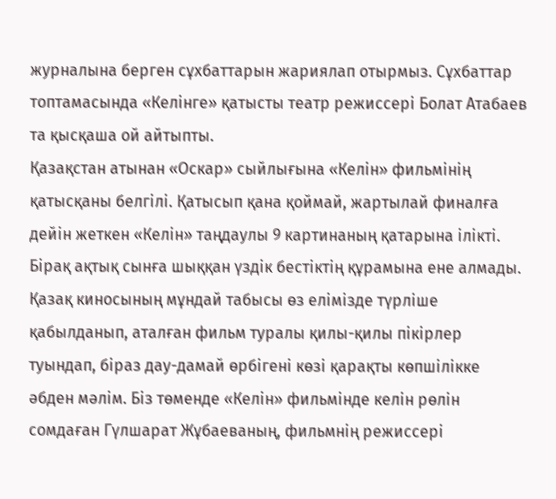журналына берген сұхбаттарын жариялап отырмыз. Сұхбаттар топтамасында «Келінге» қатысты театр режиссері Болат Атабаев та қысқаша ой айтыпты.
Қазақстан атынан «Оскар» сыйлығына «Келін» фильмінің қатысқаны белгілі. Қатысып қана қоймай, жартылай финалға дейін жеткен «Келін» таңдаулы 9 картинаның қатарына ілікті. Бірақ ақтық сынға шыққан үздік бестіктің құрамына ене алмады. Қазақ киносының мұндай табысы өз елімізде түрліше қабылданып, аталған фильм туралы қилы-қилы пікірлер туындап, біраз дау-дамай өрбігені көзі қарақты көпшілікке әбден мәлім. Біз төменде «Келін» фильмінде келін рөлін сомдаған Гүлшарат Жұбаеваның, фильмнің режиссері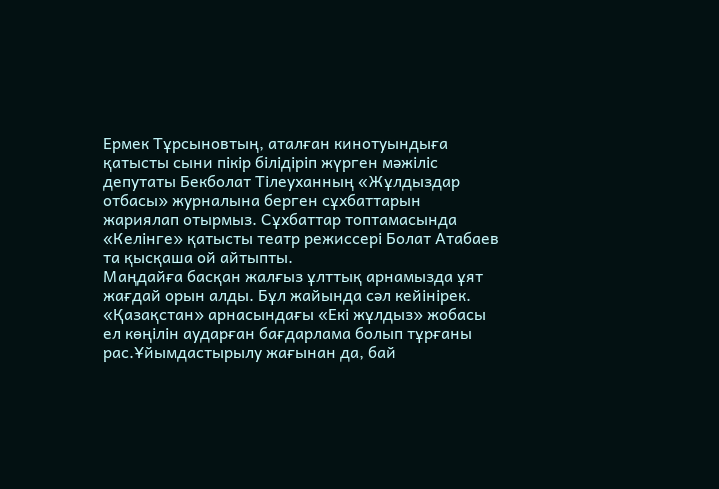Ермек Тұрсыновтың, аталған кинотуындыға қатысты сыни пікір білідіріп жүрген мәжіліс депутаты Бекболат Тілеуханның «Жұлдыздар отбасы» журналына берген сұхбаттарын жариялап отырмыз. Сұхбаттар топтамасында «Келінге» қатысты театр режиссері Болат Атабаев та қысқаша ой айтыпты.
Маңдайға басқан жалғыз ұлттық арнамызда ұят жағдай орын алды. Бұл жайында сәл кейінірек.
«Қазақстан» арнасындағы «Екі жұлдыз» жобасы ел көңілін аударған бағдарлама болып тұрғаны рас.Ұйымдастырылу жағынан да, бай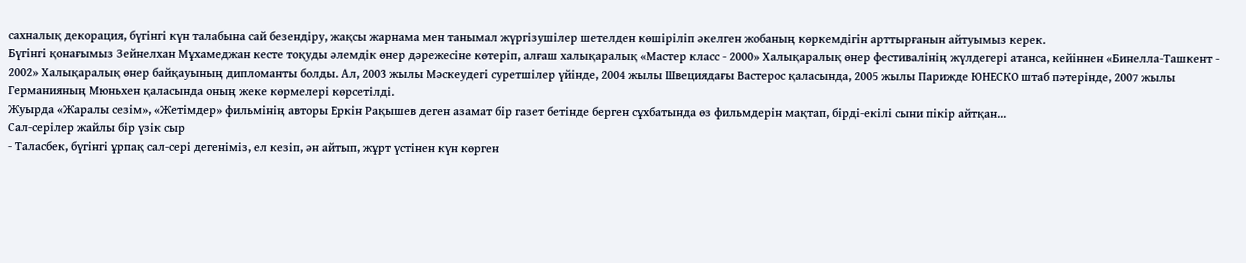сахналық декорация, бүгінгі күн талабына сай безендіру, жақсы жарнама мен танымал жүргізушілер шетелден көшіріліп әкелген жобаның көркемдігін арттырғанын айтуымыз керек.
Бүгінгі қонағымыз Зейнелхан Мұхамеджан кесте тоқуды әлемдік өнер дәрежесіне көтеріп, алғаш халықаралық «Мастер класс - 2000» Халықаралық өнер фестивалінің жүлдегері атанса, кейіннен «Бинелла-Ташкент - 2002» Халықаралық өнер байқауының дипломанты болды. Ал, 2003 жылы Мәскеудегі суретшілер үйінде, 2004 жылы Швециядағы Вастерос қаласында, 2005 жылы Парижде ЮНЕСКО штаб пәтерінде, 2007 жылы Германияның Мюньхен қаласында оның жеке көрмелері көрсетілді.
Жуырда «Жаралы сезім», «Жетімдер» фильмінің авторы Еркін Рақышев деген азамат бір газет бетінде берген сұхбатында өз фильмдерін мақтап, бірді-екілі сыни пікір айтқан...
Сал-серілер жайлы бір үзік сыр
- Таласбек, бүгінгі ұрпақ сал-сері дегеніміз, ел кезіп, ән айтып, жұрт үстінен күн көрген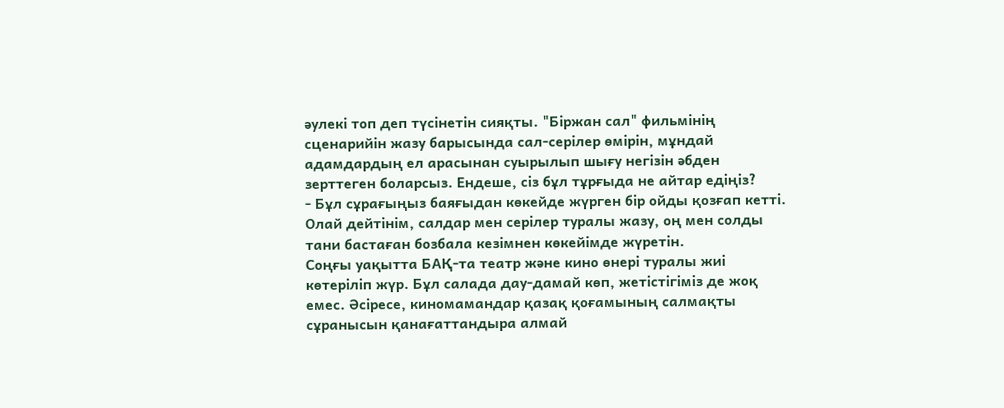әулекі топ деп түсінетін сияқты. "Біржан сал" фильмінің сценарийін жазу барысында сал-серілер өмірін, мұндай адамдардың ел арасынан суырылып шығу негізін әбден зерттеген боларсыз. Ендеше, сіз бұл тұрғыда не айтар едіңіз?
- Бұл сұрағыңыз баяғыдан көкейде жүрген бір ойды қозғап кетті. Олай дейтінім, салдар мен серілер туралы жазу, оң мен солды тани бастаған бозбала кезімнен көкейімде жүретін.
Соңғы уақытта БАҚ-та театр және кино өнері туралы жиі көтеріліп жүр. Бұл салада дау-дамай көп, жетістігіміз де жоқ емес. Әсіресе, киномамандар қазақ қоғамының салмақты сұранысын қанағаттандыра алмай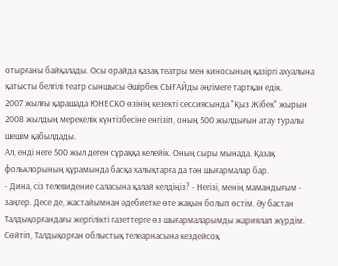отырғаны байқалады. Осы орайда қазақ театры мен киносының қазіргі ахуалына қатысты белгілі театр сыншысы Әшірбек СЫҒАЙды әңгімеге тартқан едік.
2007 жылғы қарашада ЮНЕСКО өзінің кезекті сессиясында "Қыз Жібек" жырын 2008 жылдың мерекелік күнтізбесіне енгізіп, оның 500 жылдығын атау туралы шешім қабылдады.
Ал, енді неге 500 жыл деген сұраққа келейік. Оның сыры мынада. Қазақ фольклорының құрамында басқа халықтарға да тән шығармалар бар.
- Дина, сіз телевидение саласына қалай келдіңіз? - Негізі, менің мамандығым - заңгер. Десе де, жастайымнан әдебиетке өте жақын болып өстім. Әу бастан Талдықорғандағы жергілікті газеттерге өз шығармаларымды жариялап жүрдім. Сөйтіп, Талдықорған облыстық телеарнасына кездейсоқ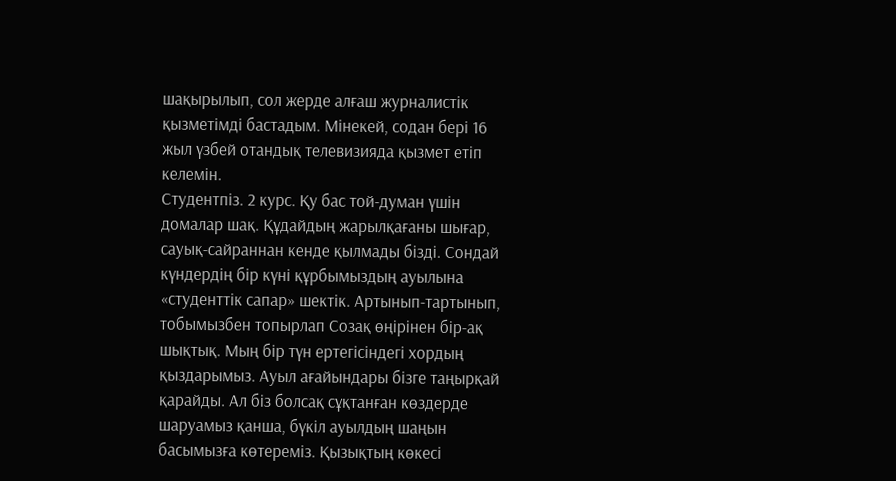шақырылып, сол жерде алғаш журналистік қызметімді бастадым. Мінекей, содан бері 16 жыл үзбей отандық телевизияда қызмет етіп келемін.
Студентпіз. 2 курс. Қу бас той-думан үшін домалар шақ. Құдайдың жарылқағаны шығар, сауық-сайраннан кенде қылмады бізді. Сондай күндердің бір күні құрбымыздың ауылына «студенттік сапар» шектік. Артынып-тартынып, тобымызбен топырлап Созақ өңірінен бір-ақ шықтық. Мың бір түн ертегісіндегі хордың қыздарымыз. Ауыл ағайындары бізге таңырқай қарайды. Ал біз болсақ сұқтанған көздерде шаруамыз қанша, бүкіл ауылдың шаңын басымызға көтереміз. Қызықтың көкесі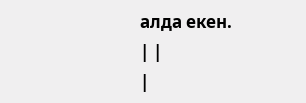алда екен.
| |
|